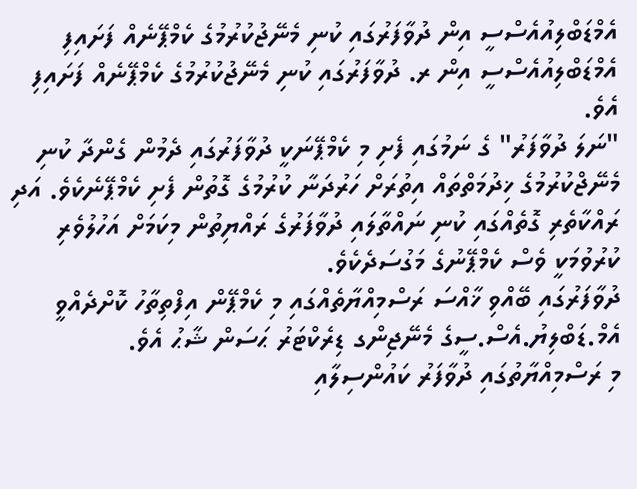އެމްޑަބްލިއުއެސްސީ އިން ދުވާފަރުގައި ކުނި މެނޭޖުކުރުމުގެ ކެމްޕޭނެއް ފަށައިފި
އެމްޑަބްލިއުއެސްސީ އިން ރ. ދުވާފަރުގައި ކުނި މެނޭޖުކުރުމުގެ ކެމްޕޭނެއް ފަށައިފި އެވެ.
"ނަލަ ދުވާފަރު" ގެ ނަމުގައި ފެށި މި ކެމްޕޭނަކީ ދުވާފަރުގައި ދެމުން ގެންދާ ކުނި މެނޭޖްކުރުމުގެ ޚިދުމަތްތައް އިތުރަށް ހަރުދަނާ ކުރުމުގެ ގޮތުން ފެށި ކެމްޕޭނެކެވެ. އަދި ރައްކާތެރި ގޮތެއްގައި ކުނި ނައްތާލައި ދުވާފަރުގެ ރައްޔިތުން މިކަމަށް އަހުލުވެރި ކުރުވުމަކީ ވެސް ކެމްޕޭނުގެ މަގުސަދެކެވެ.
ދުވާފަރުގައި ބޭއްވި ޚާއްސަ ރަސްމިއްޔާތެއްގައި މި ކެމްޕޭން އިފްތިތާހު ކޮށްދެއްވީ އެމް.ޑަބްލިޔު.އެސް.ސީގެ މެނޭޖިންގ ޑިރެކްޓަރު ޙަސަން ޝާޙު އެވެ.
މި ރަސްމިއްޔާތުގައި ދުވާފަރު ކައުންސިލާއި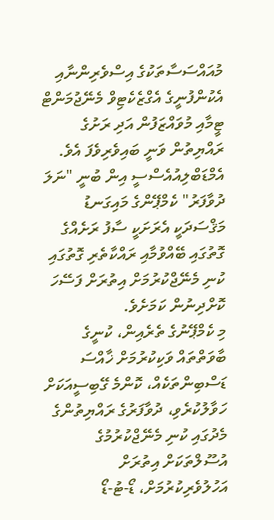މުއައްސަސާތަކުގެ އިސްވެރިންނާއި އެކުންފުނީގެ އެގްޒެކެޓިވް މެނޭޖުމަންޓް ޓީމާއި މުވައްޒަފުން އަދި ރަށުގެ ރައްޔިތުން ވަނީ ބައިވެރިވެފަ އެވެ.
އެމްޑަބްލިއުއެސްސީ އިން ބުނީ "ނަލަ ދުވާފަރު" ކެމްޕޭންގެ މައިގަނޑު މަޤްސަދަކީ އެރަށަކީ ސާފު ރަށެއްގެ ގޮތުގައި ބޭއްވުމާއި ރައްކާތެރި ގޮތުގައި ކުނި މެނޭޖްކުރުމަށް އިތުރަށް ފަސޭހަ ކޮށްދިނުން ކަމަށެވެ.
މި ކެމްޕޭނުގެ ތެރެއިން، ކުނީގެ ބާވަތްތައް ވަކިކުރުމަށް ޚާއްސަ ޑަސްބިންތަކެއް، ކޮންމެ ގޭބިސީއަކަށް ހަވާލުކުރެވި، ދުވާފަރުގެ ރައްޔިތުންގެ މެދުގައި ކުނި މެނޭޖްކުރުމުގެ އުސޫލްތަކަށް އިތުރަށް އަހުލުވެރިކުރުމަށް، ޑޯ-ޓު-ޑޯ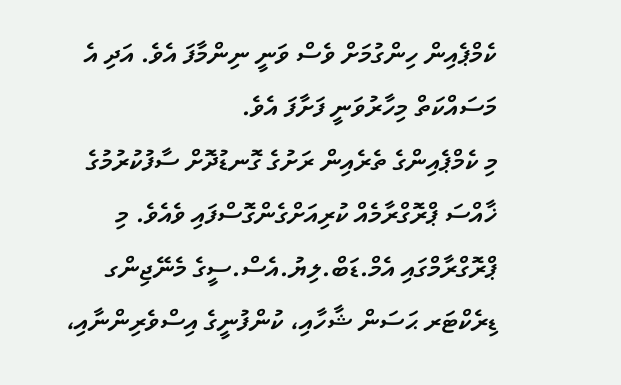ކެމްޕެއިން ހިންގުމަށް ވެސް ވަނީ ނިންމާފަ އެވެ. އަދި އެ މަސައްކަތް މިހާރުވަނީ ފަށާފަ އެވެ.
މި ކެމްޕެއިންގެ ތެރެއިން ރަށުގެ ގޮނޑުދޮށް ސާފުކުރުމުގެ ޚާއްސަ ޕްރޮގްރާމެއް ކުރިއަށްގެންގޮސްފައި ވެއެވެ. މި ޕްރޮގްރާމްގައި އެމް.ޑަބް.ލިޔު.އެސް.ސީގެ މެނޭޖިންގ ޑިރެކްޓަރ ޙަސަން ޝާހާއި، ކުންފުނީގެ އިސްވެރިންނާއި،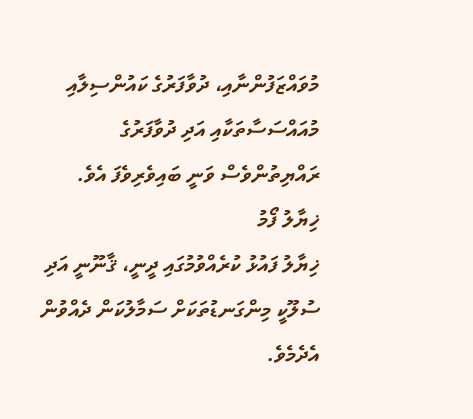މުވައްޒަފުންނާއި، ދުވާފަރުގެ ކައުންސިލާއި މުއައްސަސާތަކާއި އަދި ދުވާފަރުގެ ރައްޔިތުންވެސް ވަނީ ބައިވެރިވެފަ އެވެ.
ޚިޔާލު ފޯމު
ޚިޔާލު ފައުޅު ކުރެއްވުމުގައި ދީނީ، ޤާނޫނީ އަދި ސުލޫކީ މިންގަނޑުތަކަށް ސަމާލުކަން ދެއްވުން އެދެމެވެ.